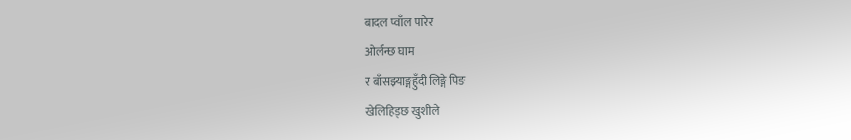बादल प्वाँल पारेर
ओर्लन्छ घाम
र बाँसझ्याङ्गहुँदी लिङ्गे पिङ
खेलिहिड्छ खुशीले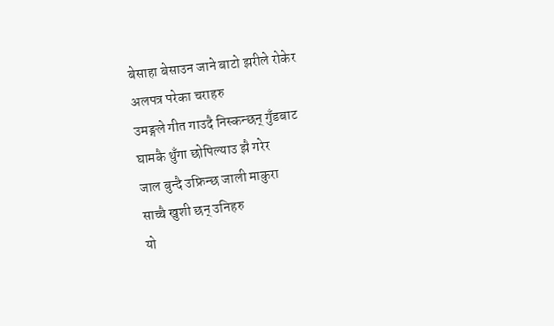बेसाहा बेसाउन जाने बाटो झरीले रोकेर
अलपत्र परेका चराहरु
उमङ्गले गीत गाउदै निस्कन्छन् गुँडबाट
घामकै थुँगा छोपिल्याउ झै गरेर
जाल बुन्दै उफ्रिन्छ जाली माकुरा
साच्चै खुशी छन् उनिहरु
यो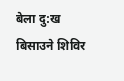बेला दु:ख बिसाउने शिविर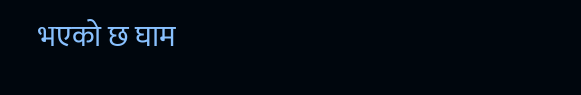भएको छ घाम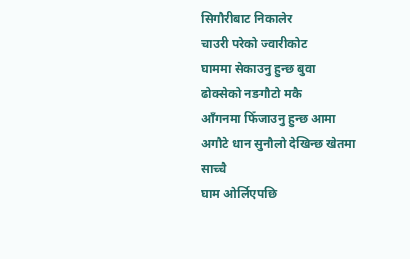सिगौरीबाट निकालेर
चाउरी परेको ज्वारीकोट
घाममा सेकाउनु हुन्छ बुवा
ढोक्सेको नङगौटो मकै
आँगनमा फिँजाउनु हुन्छ आमा
अगौटे धान सुनौलो देखिन्छ खेतमा
साच्चै
घाम ओर्लिएपछि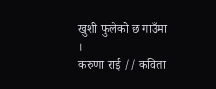खुशी फुलेको छ गाउँमा ।
करुणा राई // कविता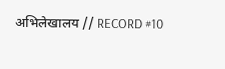अभिलेखालय // RECORD #10